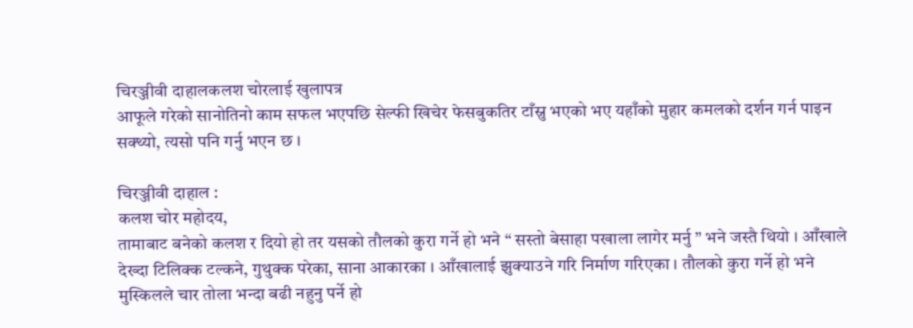चिरञ्जीवी दाहालकलश चोरलाई खुलापत्र
आफूले गरेको सानोतिनो काम सफल भएपछि सेल्फी खिचेर फेसबुकतिर टाँस्नु भएको भए यहाँको मुहार कमलको दर्शन गर्न पाइन सक्थ्यो, त्यसो पनि गर्नु भएन छ ।

चिरञ्जीवी दाहाल :
कलश चोर महोदय,
तामाबाट बनेको कलश र दियो हो तर यसको तौलको कुरा गर्ने हो भने “ सस्तो बेसाहा पखाला लागेर मर्नु ” भने जस्तै थियो । आँखाले देख्दा टिलिक्क टल्कने, गुथुक्क परेका, साना आकारका । आँखालाई झुक्याउने गरि निर्माण गरिएका । तौलको कुरा गर्ने हो भने मुस्किलले चार तोला भन्दा बढी नहुनु पर्ने हो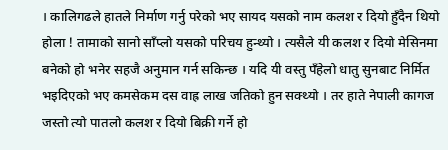। कालिगढले हातले निर्माण गर्नु परेको भए सायद यसको नाम कलश र दियो हुँदैन थियो होला ! तामाको सानो साँप्लो यसको परिचय हुन्थ्यो । त्यसैले यी कलश र दियो मेसिनमा बनेको हो भनेर सहजै अनुमान गर्न सकिन्छ । यदि यी वस्तु पँहेलो धातु सुनबाट निर्मित भइदिएको भए कमसेकम दस वाह्र लाख जतिको हुन सक्थ्यो । तर हाते नेपाली कागज जस्तो त्यो पातलो कलश र दियो बिक्री गर्ने हो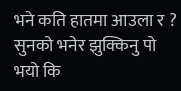भने कति हातमा आउला र ? सुनको भनेर झुक्किनु पो भयो कि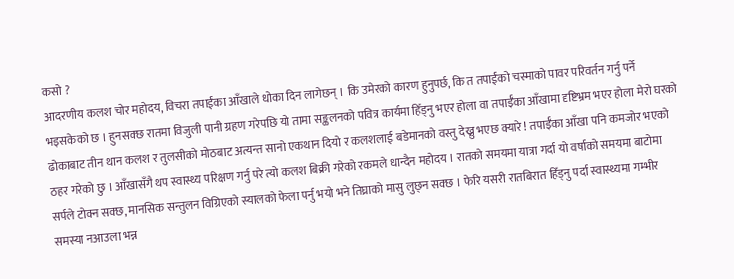कसो ?
आदरणीय कलश चोर महोदय, विचरा तपाईंका आँखाले धोका दिन लागेछन् । कि उमेरको कारण हुनुपर्छ, कि त तपाईंको चस्माको पावर परिवर्तन गर्नु पर्ने भइसकेको छ । हुनसक्छ रातमा विजुली पानी ग्रहण गरेपछि यो तामा सङ्कलनको पवित्र कार्यमा हिँड्नु भएर होला वा तपाईँका आँखामा दृष्टिभ्रम भएर होला मेरो घरको ढोकाबाट तीन थान कलश र तुलसीको मोठबाट अत्यन्त सानो एकथान दियो र कलशलाई बडेमानको वस्तु देख्नु भएछ क्यारे ! तपाईँका आँखा पनि कमजोर भएको ठहर गरेको छु । आँखासँगै थप स्वास्थ्य परिक्षण गर्नु परे त्यो कलश बिक्री गरेको रकमले धान्दैन महोदय । रातको समयमा यात्रा गर्दा यो वर्षाको समयमा बाटोमा सर्पले टोक्न सक्छ, मानसिक सन्तुलन विग्रिएको स्यालको फेला पर्नु भयो भने तिघ्राको मासु लुछ्न सक्छ । फेरि यसरी रातबिरात हिँड्नु पर्दा स्वास्थ्यमा गम्भीर समस्या नआउला भन्न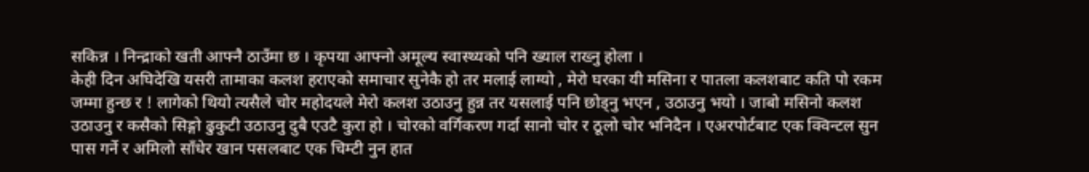सकिन्न । निन्द्राको खती आफ्नै ठाउँमा छ । कृपया आफ्नो अमूल्य स्वास्थ्यको पनि ख्याल राख्नु होला ।
केही दिन अघिदेखि यसरी तामाका कलश हराएको समाचार सुनेकै हो तर मलाई लाग्यो , मेरो घरका यी मसिना र पातला कलशबाट कति पो रकम जम्मा हुन्छ र ! लागेको थियो त्यसैले चोर महोदयले मेरो कलश उठाउनु हुन्न तर यसलाई पनि छोड्नु भएन , उठाउनु भयो । जाबो मसिनो कलश उठाउनु र कसैको सिङ्गो ढुकुटी उठाउनु दुबै एउटै कुरा हो । चोरको वर्गिकरण गर्दा सानो चोर र ठूलो चोर भनिदैन । एअरपोर्टबाट एक क्विन्टल सुन पास गर्ने र अमिलो साँधेर खान पसलबाट एक चिम्टी नुन हात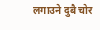लगाउने दुबै चोर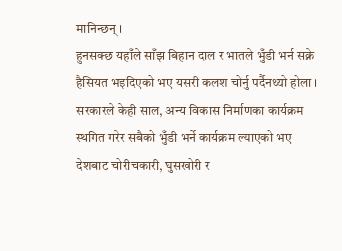मानिन्छन् ।
हुनसक्छ यहाँले साँझ बिहान दाल र भातले भुँडी भर्न सक्ने हैसियत भइदिएको भए यसरी कलश चोर्नु पर्दैनथ्यो होला । सरकारले केही साल, अन्य विकास निर्माणका कार्यक्रम स्थगित गरेर सबैको भुँडी भर्ने कार्यक्रम ल्याएको भए देशबाट चोरीचकारी, घुसखोरी र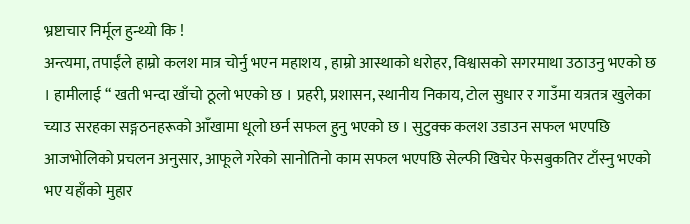भ्रष्टाचार निर्मूल हुन्थ्यो कि !
अन्त्यमा, तपाईंले हाम्रो कलश मात्र चोर्नु भएन महाशय , हाम्रो आस्थाको धरोहर, विश्वासको सगरमाथा उठाउनु भएको छ । हामीलाई “ खती भन्दा खाँचो ठूलो भएको छ । प्रहरी, प्रशासन, स्थानीय निकाय, टोल सुधार र गाउँमा यत्रतत्र खुलेका च्याउ सरहका सङ्गठनहरूको आँखामा धूलो छर्न सफल हुनु भएको छ । सुटुक्क कलश उडाउन सफल भएपछि आजभोलिको प्रचलन अनुसार, आफूले गरेको सानोतिनो काम सफल भएपछि सेल्फी खिचेर फेसबुकतिर टाँस्नु भएको भए यहाँको मुहार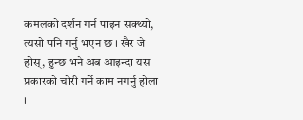कमलको दर्शन गर्न पाइन सक्थ्यो, त्यसो पनि गर्नु भएन छ । खैर जे होस्, हुन्छ भने अब आइन्दा यस प्रकारको चोरी गर्ने काम नगर्नु होला ।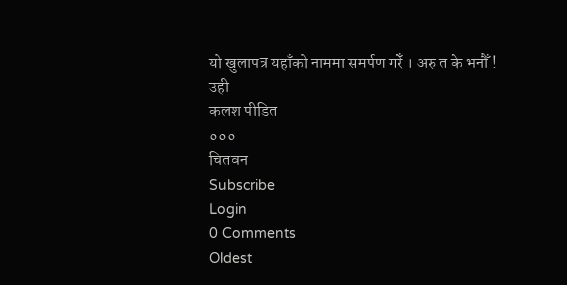यो खुलापत्र यहाँको नाममा समर्पण गरेँ । अरु त के भनौँ !
उही
कलश पीडित
०००
चितवन
Subscribe
Login
0 Comments
Oldest